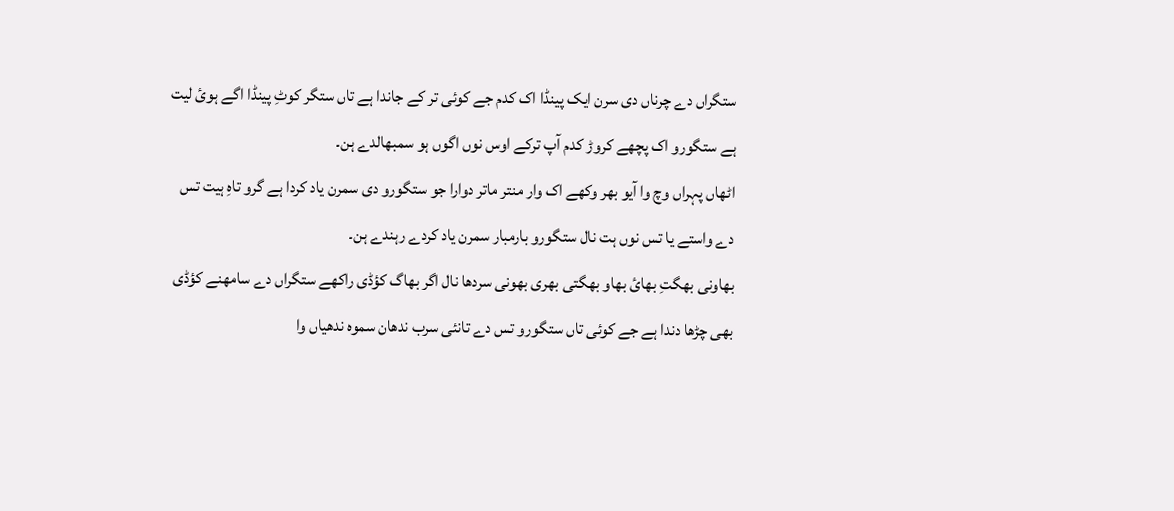ستگراں دے چرناں دی سرن ایک پینڈا اک کدم جے کوئی تر کے جاندا ہے تاں ستگر کوٹِ پینڈا اگے ہوئ لیت ہے ستگورو اک پچھے کروڑ کدم آپ ترکے اوس نوں اگوں ہو سمبھالدے ہن۔
اٹھاں پہراں وچ وا آیو بھر وکھے اک وار منتر ماتر دوارا جو ستگورو دی سمرن یاد کردا ہے گرو تاہِ ہیت تس دے واستے یا تس نوں ہت نال ستگورو بارمبار سمرن یاد کردے رہندے ہن۔
بھاونی بھگتِ بھائ بھاو بھگتی بھری بھونی سردھا نال اگر بھاگ کؤڈی راکھے ستگراں دے سامھنے کؤڈی بھی چڑھا دندا ہے جے کوئی تاں ستگورو تس دے تانئی سرب ندھان سموہ ندھیاں وا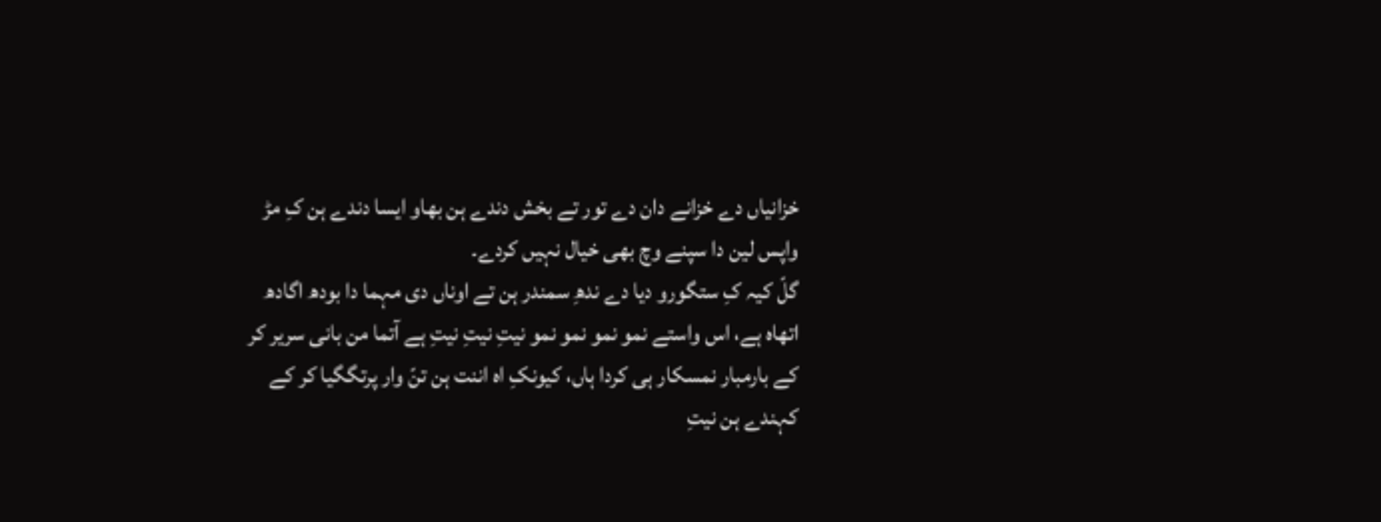خزانیاں دے خزانے دان دے تور تے بخش دندے ہن بھاو ایسا دندے ہن کِ مڑ واپس لین دا سپنے وچ بھی خیال نہیں کردے۔
گلّ کیہ کِ ستگورو دیا دے ندھِ سمندر ہن تے اوناں دی مہما دا بودھ اگادھ اتھاہ ہے، اس واستے نمو نمو نمو نمو نیتِ نیتِ نیتِ ہے آتما من بانی سریر کر کے بارمبار نمسکار ہی کردا ہاں، کیونکِ اہ اننت ہن تنّ وار پرتگگیا کر کے کہندے ہن نیتِ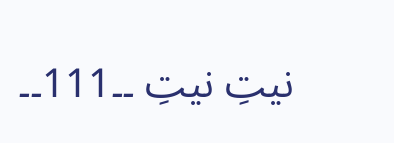نیتِ نیتِ ۔۔111۔۔